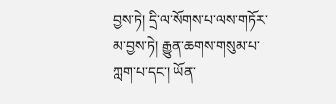བྱས་ཏེ། དྲི་ལ་སོགས་པ་ལས་གཏོར་མ་བྱས་ཏེ། རྒྱུན་ཆགས་གསུམ་པ་ཀླག་པ་དང་། ཡོན་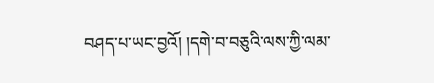བཤད་པ་ཡང་བྱའོ། །དགེ་བ་བཅུའི་ལས་ཀྱི་ལམ་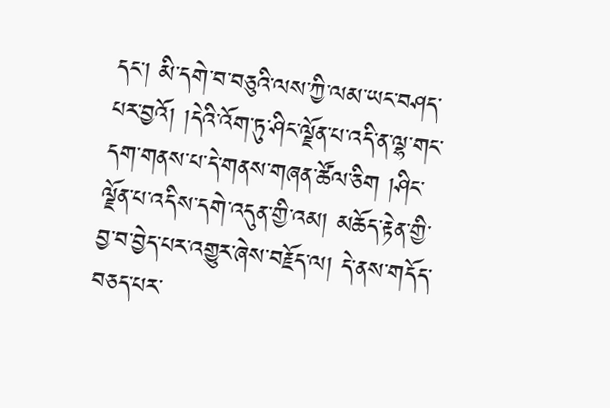དང་། མི་དགེ་བ་བཅུའི་ལས་ཀྱི་ལམ་ཡང་བཤད་པར་བྱའོ། །དེའི་འོག་ཏུ་ཤིང་ལྗོན་པ་འདི་ན་ལྷ་གང་དག་གནས་པ་དེ་གནས་གཞན་ཚོལ་ཅིག །ཤིང་ལྗོན་པ་འདིས་དགེ་འདུན་གྱི་འམ། མཆོད་རྟེན་གྱི་བྱ་བ་བྱེད་པར་འགྱུར་ཞེས་བརྗོད་ལ། དེ་ནས་གདོད་བཅད་པར་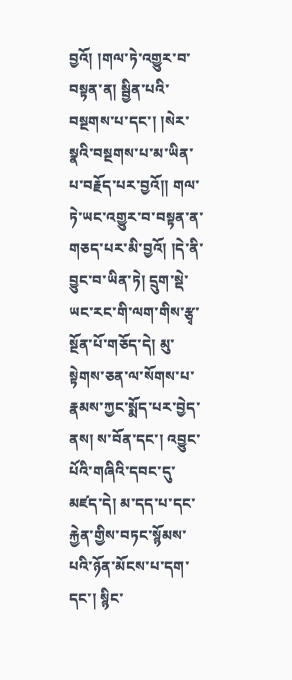བྱའོ། །གལ་ཏེ་འགྱུར་བ་བསྟན་ན། སྦྱིན་པའི་བསྔགས་པ་དང་། །སེར་སྣའི་བསྔགས་པ་མ་ཡིན་པ་བརྗོད་པར་བྱའོ།། གལ་ཏེ་ཡང་འགྱུར་བ་བསྟན་ན་གཅད་པར་མི་བྱའོ། །དེ་ནི་བྱུང་བ་ཡིན་ཏེ། དྲུག་སྡེ་ཡང་རང་གི་ལག་གིས་རྩྭ་སྔོན་པོ་གཅོད་དེ། མུ་སྟེགས་ཅན་ལ་སོགས་པ་རྣམས་ཀྱང་སྨོད་པར་བྱེད་ནས། ས་བོན་དང་། འབྱུང་པོའི་གཞིའི་དབང་དུ་མཛད་དེ། མ་དད་པ་དང་རྐྱེན་གྱིས་བཏང་སྙོམས་པའི་ཉོན་མོངས་པ་དག་དང་། སྙིང་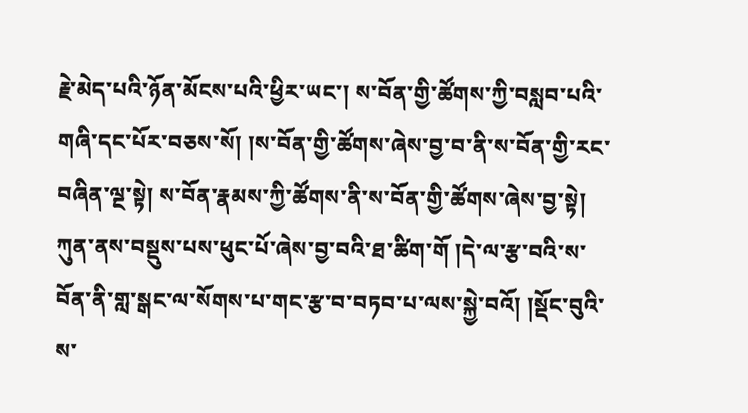རྗེ་མེད་པའི་ཉོན་མོངས་པའི་ཕྱིར་ཡང་། ས་བོན་གྱི་ཚོགས་ཀྱི་བསླབ་པའི་གཞི་དང་པོར་བཅས་སོ། །ས་བོན་གྱི་ཚོགས་ཞེས་བྱ་བ་ནི་ས་བོན་གྱི་རང་བཞིན་ལྔ་སྟེ། ས་བོན་རྣམས་ཀྱི་ཚོགས་ནི་ས་བོན་གྱི་ཚོགས་ཞེས་བྱ་སྟེ། ཀུན་ནས་བསྡུས་པས་ཕུང་པོ་ཞེས་བྱ་བའི་ཐ་ཚིག་གོ །དེ་ལ་རྩ་བའི་ས་བོན་ནི་གླ་སྒང་ལ་སོགས་པ་གང་རྩ་བ་བཏབ་པ་ལས་སྐྱེ་བའོ། །སྡོང་བུའི་ས་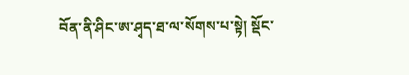བོན་ནི་ཤིང་ཨ་ཤྭད་ཐ་ལ་སོགས་པ་སྟེ། སྡོང་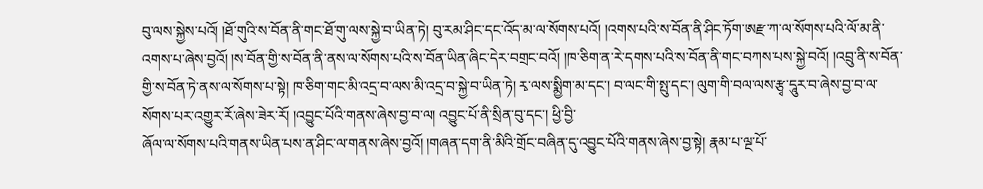བུ་ལས་སྐྱེས་པའོ། །ཐོ་གུའི་ས་བོན་ནི་གང་ཐོ་གུ་ལས་སྐྱེ་བ་ཡིན་ཏེ། བུ་རམ་ཤིང་དང་འོད་མ་ལ་སོགས་པའོ། །འགས་པའི་ས་བོན་ནི་ཤིང་ཏོག་ཨརྫ་ཀ་ལ་སོགས་པའི་ལོ་མ་ནི་འགས་པ་ཞེས་བྱའོ། །ས་བོན་གྱི་ས་བོན་ནི་ནས་ལ་སོགས་པའི་ས་བོན་ཡིན་ཞིང་དེར་བགྲང་བའོ། །ཁ་ཅིག་ན་རེ་དགས་པའི་ས་བོན་ནི་གང་བཀས་པས་སྐྱེ་བའོ། །འབྲུ་ནི་ས་བོན་གྱི་ས་བོན་ཏེ་ནས་ལ་སོགས་པ་སྟེ། ཁ་ཅིག་གང་མི་འདྲ་བ་ལས་མི་འདྲ་བ་སྐྱེ་བ་ཡིན་ཏེ། རྭ་ལས་སྨྱིག་མ་དང་། བ་ལང་གི་སྤུ་དང་། ལུག་གི་བལ་ལས་རྩྭ་དཱུར་བ་ཞེས་བྱ་བ་ལ་སོགས་པར་འགྱུར་རོ་ཞེས་ཟེར་རོ། །འབྱུང་པོའི་གནས་ཞེས་བྱ་བ་ལ། འབྱུང་པོ་ནི་སྲིན་བུ་དང་། ཕྱི་བྱི་
ཞོལ་ལ་སོགས་པའི་གནས་ཡིན་པས་ན་ཤིང་ལ་གནས་ཞེས་བྱའོ། །གཞན་དག་ནི་མིའི་གྲོང་བཞིན་དུ་འབྱུང་པོའི་གནས་ཞེས་བྱ་སྟེ། རྣམ་པ་ལྔ་པོ་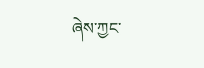ཞེས་ཀྱང་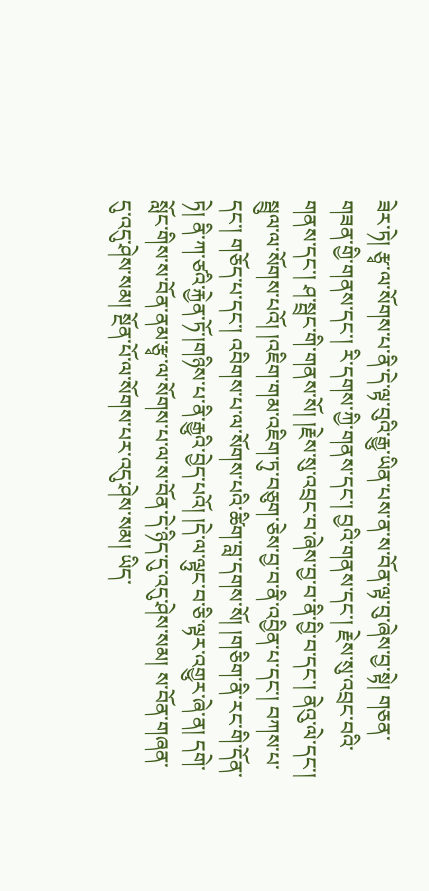ཟེར་ཏེ། རྩྭ་ལ་སོགས་པ་ནི་དེ་ལྟ་བུའི་རྒྱུ་ཡིན་པས་ན་ས་བོན་ལྟ་བུ་ཞེས་བྱ་སྟེ། གཅན་གཟན་གྱི་གནས་དང་། རི་དགས་ཀྱི་གནས་དང་། བྱའི་གནས་དང་། རྗེས་སུ་འབྲང་བའི་གནས་དང་། ཤ་སྦྲང་གི་གནས་སོ། །རྗེས་སུ་འབྲང་བ་ཞེས་བྱ་བ་ནི་བྱི་བ་དང་། ནེའུ་ལེ་དང་། སྦྲུལ་ལ་སོགས་པའོ། །འཇིག་གམ་འཇིག་ཏུ་བཅུག་ཅེས་བྱ་བ་ནི་འབྱིན་པ་དང་། བཀས་པ་དང་། གཅོད་པ་དང་། འབིགས་པ་ལ་སོགས་པའི་ཚིག་བླ་དགས་སོ། །གཅིག་ནི་རང་གི་དོན་ཏེ། ནི་ཀ་ཙའི་རྐྱེན་ཏོ་།གཉིས་པ་ནི་རྒྱུའི་བྱེད་པའོ། །དེ་ལ་ལྟུང་བ་ཅི་ལྟར་འགྱུར་ཞེ་ན། དགེ་སློང་གིས་ས་བོན་ནམ་རྩྭ་ལ་སོགས་པ་ལ་ས་བོན་དེ་ཉིད་དུ་འདུ་ཤེས་སམ། ས་བོན་གཞན་དུ་འདུ་ཤེས་སམ། སྔོན་པོ་ལ་སོགས་པར་འདུ་ཤེས་སམ། ཡིད་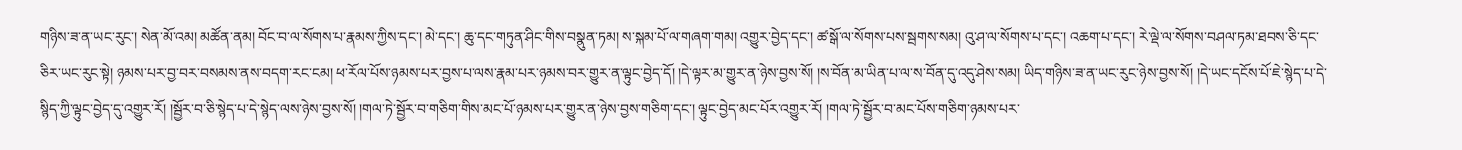གཉིས་ཟ་ན་ཡང་རུང་། སེན་མོ་འམ། མཚོན་ནམ། བོང་བ་ལ་སོགས་པ་རྣམས་ཀྱིས་དང་། མེ་དང་། ཆུ་དང་གཏུན་ཤིང་གིས་བསྣུན་ཏམ། ས་སྐམ་པོ་ལ་གཞག་གམ། འགྱུར་བྱེད་དང་། ཚ་སྒོ་ལ་སོགས་པས་སྦགས་སམ། འུ་ཤ་ལ་སོགས་པ་དང་། འཆག་པ་དང་། རེ་ལྡེ་ལ་སོགས་བཤལ་ཏམ་ཐབས་ཅི་དང་ཅིར་ཡང་རུང་སྟེ། ཉམས་པར་བྱ་བར་བསམས་ནས་བདག་རང་ངམ། ཕ་རོལ་པོས་ཉམས་པར་བྱས་པ་ལས་རྣམ་པར་ཉམས་བར་གྱུར་ན་ལྟུང་བྱེད་དོ། །དེ་ལྟར་མ་གྱུར་ན་ཉེས་བྱས་སོ། །ས་བོན་མ་ཡིན་པ་ལ་ས་བོན་དུ་འདུ་ཤེས་སམ། ཡིད་གཉིས་ཟ་ན་ཡང་རུང་ཉེས་བྱས་སོ། །དེ་ཡང་དངོས་པོ་ཇེ་སྙེད་པ་དེ་སྙིད་ཀྱི་ལྟུང་བྱེད་དུ་འགྱུར་རོ། །སྦྱོར་བ་ཅི་སྙེད་པ་དེ་སྙེད་ལས་ཉེས་བྱས་སོ། །གལ་ཏེ་སྦྱོར་བ་གཅིག་གིས་མང་པོ་ཉམས་པར་གྱུར་ན་ཉེས་བྱས་གཅིག་དང་། ལྟུང་བྱེད་མང་པོར་འགྱུར་རོ། །གལ་ཏེ་སྦྱོར་བ་མང་པོས་གཅིག་ཉམས་པར་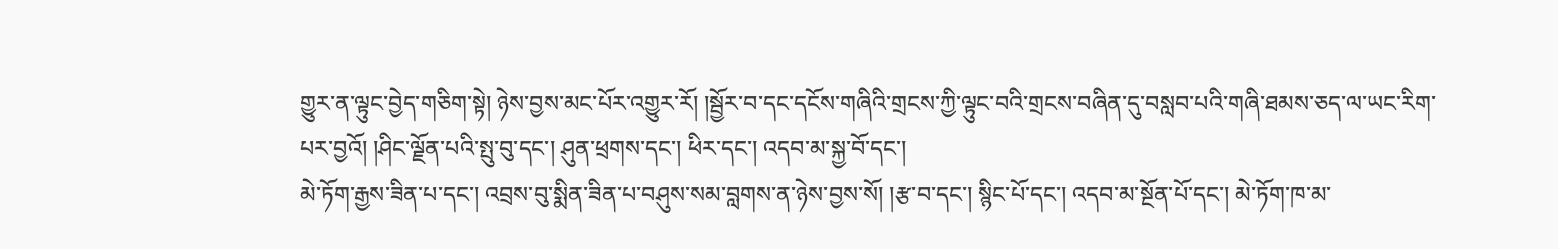གྱུར་ན་ལྟུང་བྱེད་གཅིག་སྟེ། ཉེས་བྱས་མང་པོར་འགྱུར་རོ། །སྦྱོར་བ་དང་དངོས་གཞིའི་གྲངས་ཀྱི་ལྟུང་བའི་གྲངས་བཞིན་དུ་བསླབ་པའི་གཞི་ཐམས་ཅད་ལ་ཡང་རིག་པར་བྱའོ། །ཤིང་ལྗོན་པའི་སྤུ་བུ་དང་། ཤུན་ཕྲགས་དང་། ཕིར་དང་། འདབ་མ་སྐྱ་བོ་དང་།
མེ་ཏོག་རྒྱས་ཟིན་པ་དང་། འབྲས་བུ་སྨིན་ཟིན་པ་བཤུས་སམ་བླགས་ན་ཉེས་བྱས་སོ། །རྩ་བ་དང་། སྙིང་པོ་དང་། འདབ་མ་སྔོན་པོ་དང་། མེ་ཏོག་ཁ་མ་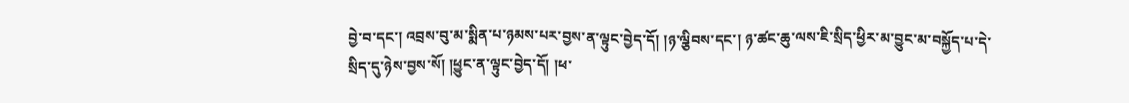བྱེ་བ་དང་། འབྲས་བུ་མ་སྨིན་པ་ཉམས་པར་བྱས་ན་ལྟུང་བྱེད་དོ། །ཉ་ལྕིབས་དང་། ཉ་ཚང་ཆུ་ལས་ཇི་སྲིད་ཕྱིར་མ་བྱུང་མ་བསྐྱོད་པ་དེ་སྲིད་དུ་ཉེས་བྱས་སོ། །ཕྱུང་ན་ལྟུང་བྱེད་དོ། །ཕ་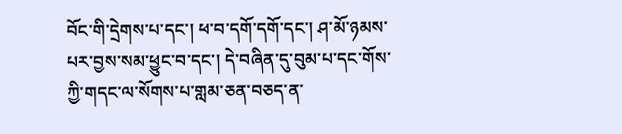བོང་གི་དྲེགས་པ་དང་། ཕ་བ་དགོ་དགོ་དང་། ཤ་མོ་ཉམས་པར་བྱས་སམ་ཕྱུང་བ་དང་། དེ་བཞིན་དུ་བུམ་པ་དང་གོས་ཀྱི་གདང་ལ་སོགས་པ་གླམ་ཅན་བཅད་ན་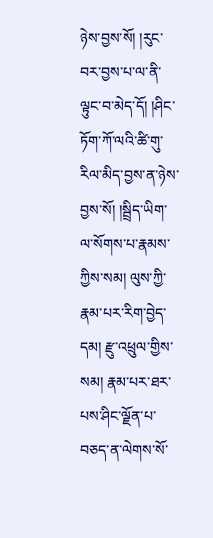ཉེས་བྱས་སོ། །རུང་བར་བྱས་པ་ལ་ནི་ལྟུང་བ་མེད་དོ། །ཤིང་ཏོག་ཀོ་ལའི་ཚི་གུ་རིལ་མིད་བྱས་ན་ཉེས་བྱས་སོ། །སྦྲིད་ཡིག་ལ་སོགས་པ་རྣམས་ཀྱིས་སམ། ལུས་ཀྱི་རྣམ་པར་རིག་བྱེད་དམ། རྫུ་འཕྲུལ་གྱིས་སམ། རྣམ་པར་ཐར་པས་ཤིང་ལྗོན་པ་བཅད་ན་ལེགས་སོ་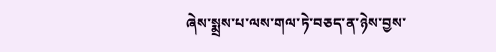ཞེས་སྨྲས་པ་ལས་གལ་ཏེ་བཅད་ན་ཉེས་བྱས་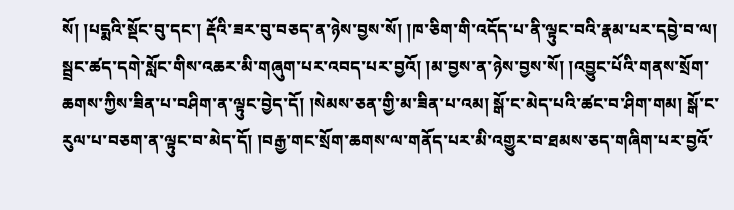སོ། །པདྨའི་སྡོང་བུ་དང་། རྡོའི་ཟར་བུ་བཅད་ན་ཉེས་བྱས་སོ། །ཁ་ཅིག་གི་འདོད་པ་ནི་ལྟུང་བའི་རྣམ་པར་དབྱེ་བ་ལ། སྦྲང་ཚད་དགེ་སློང་གིས་འཆར་མི་གཞུག་པར་འབད་པར་བྱའོ། །མ་བྱས་ན་ཉེས་བྱས་སོ། །འབྱུང་པོའི་གནས་སྲོག་ཆགས་ཀྱིས་ཟིན་པ་བཤིག་ན་ལྟུང་བྱེད་དོ། །སེམས་ཅན་གྱི་མ་ཟིན་པ་འམ། སྒོ་ང་མེད་པའི་ཚང་བ་ཤིག་གམ། སྒོ་ང་རུལ་པ་བཅག་ན་ལྟུང་བ་མེད་དོ། །བརྒྱ་གང་སྲོག་ཆགས་ལ་གནོད་པར་མི་འགྱུར་བ་ཐམས་ཅད་གཞིག་པར་བྱའོ་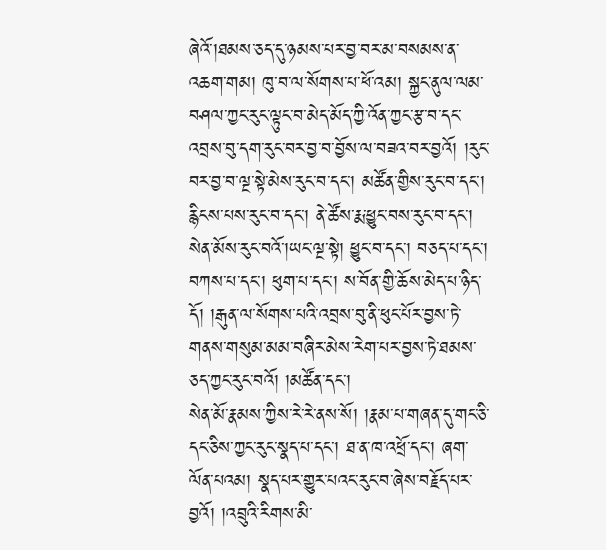ཞེའོ་།ཐམས་ཅད་དུ་ཉམས་པར་བྱ་བར་མ་བསམས་ན་འཆག་གམ། ཁུ་བ་ལ་སོགས་པ་ཕོ་འམ། སྐྱང་ནུལ་ལམ་བཤལ་ཀྱང་རུང་ལྟུང་བ་མེད་མོད་ཀྱི་འོན་ཀྱང་རྩ་བ་དང་འབྲས་བུ་དག་རུང་བར་བྱ་བ་བྱོས་ལ་བཟའ་བར་བྱའོ། །རུང་བར་བྱ་བ་ལྔ་སྟེ་མེས་རུང་བ་དང་། མཚོན་གྱིས་རུང་བ་དང་། རྙིངས་པས་རུང་བ་དང་། ནེ་ཚོས་རྨ་ཕྱུང་བས་རུང་བ་དང་། སེན་མོས་རུང་བའོ་།ཡང་ལྔ་སྟེ། ཕྱུང་བ་དང་། བཅད་པ་དང་། བཀས་པ་དང་། ཕུག་པ་དང་། ས་བོན་གྱི་ཆོས་མེད་པ་ཉིད་དོ། །རྒུན་ལ་སོགས་པའི་འབྲས་བུ་ནི་ཕུང་པོར་བྱས་ཏེ་གནས་གསུམ་མམ་བཞིར་མེས་རེག་པར་བྱས་ཏེ་ཐམས་ཅད་ཀྱང་རུང་བའོ། །མཚོན་དང་།
སེན་མོ་རྣམས་ཀྱིས་རེ་རེ་ནས་སོ། །རྣམ་པ་གཞན་དུ་གང་ཅི་དང་ཅིས་ཀྱང་རུང་སྣད་པ་དང་། ཐ་ན་ཁ་འཕྲོ་དང་། ཞག་ལོན་པའམ། སྣད་པར་གྱུར་པའང་རུང་བ་ཞེས་བརྗོད་པར་བྱའོ། །འབྲུའི་རིགས་མི་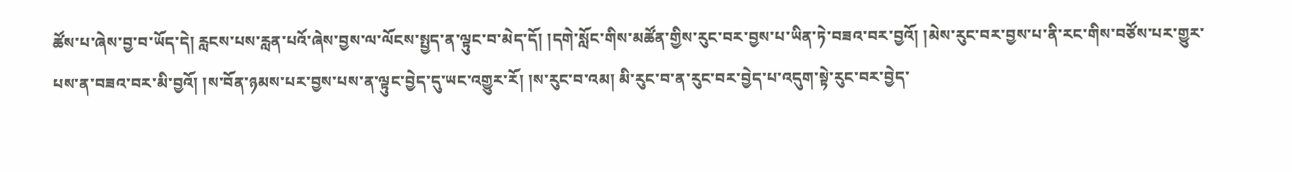ཚོས་པ་ཞེས་བྱ་བ་ཡོད་དེ། རླངས་པས་རླན་པའོ་ཞེས་བྱས་ལ་ལོངས་སྤྱད་ན་ལྟུང་བ་མེད་དོ། །དགེ་སློང་གིས་མཚོན་གྱིས་རུང་བར་བྱས་པ་ཡིན་ཏེ་བཟའ་བར་བྱའོ། །མེས་རུང་བར་བྱས་པ་ནི་རང་གིས་བཙོས་པར་གྱུར་པས་ན་བཟའ་བར་མི་བྱའོ། །ས་བོན་ཉམས་པར་བྱས་པས་ན་ལྟུང་བྱེད་དུ་ཡང་འགྱུར་རོ། །ས་རུང་བ་འམ། མི་རུང་བ་ན་རུང་བར་བྱེད་པ་འདུག་སྟེ་རུང་བར་བྱེད་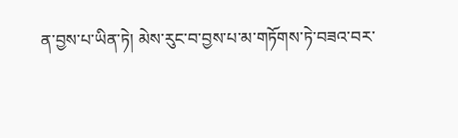ན་བྱས་པ་ཡིན་ཏེ། མེས་རུང་བ་བྱས་པ་མ་གཏོགས་ཏེ་བཟའ་བར་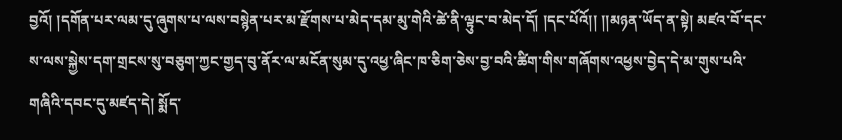བྱའོ། །དགོན་པར་ལམ་དུ་ཞུགས་པ་ལས་བསྙེན་པར་མ་རྫོགས་པ་མེད་དམ་མུ་གེའི་ཚེ་ནི་ལྟུང་བ་མེད་དོ། །དང་པོའོ།། །།མཉན་ཡོད་ན་སྟེ། མཛའ་བོ་དང་ས་ལས་སྐྱེས་དག་གྲངས་སུ་བཅུག་ཀྱང་གྱད་བུ་ནོར་ལ་མངོན་སུམ་དུ་འཕྱ་ཞིང་ཁ་ཅིག་ཅེས་བྱ་བའི་ཚིག་གིས་གཞོགས་འཕྱས་བྱེད་དེ་མ་གུས་པའི་གཞིའི་དབང་དུ་མཛད་དེ། སྨོད་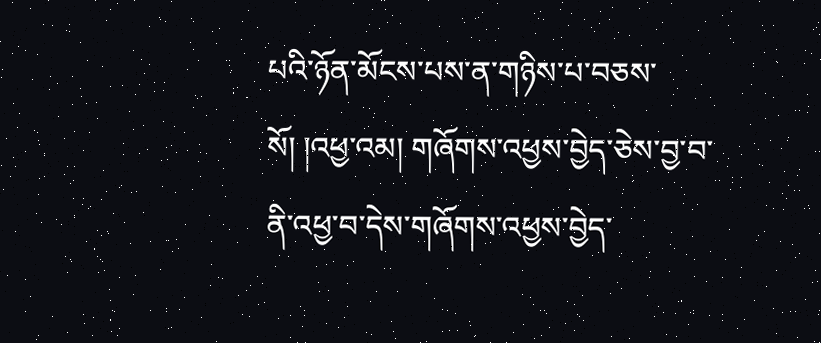པའི་ཉོན་མོངས་པས་ན་གཉིས་པ་བཅས་སོ། །འཕྱ་འམ། གཞོགས་འཕྱས་བྱེད་ཅེས་བྱ་བ་ནི་འཕྱ་བ་དེས་གཞོགས་འཕྱས་བྱེད་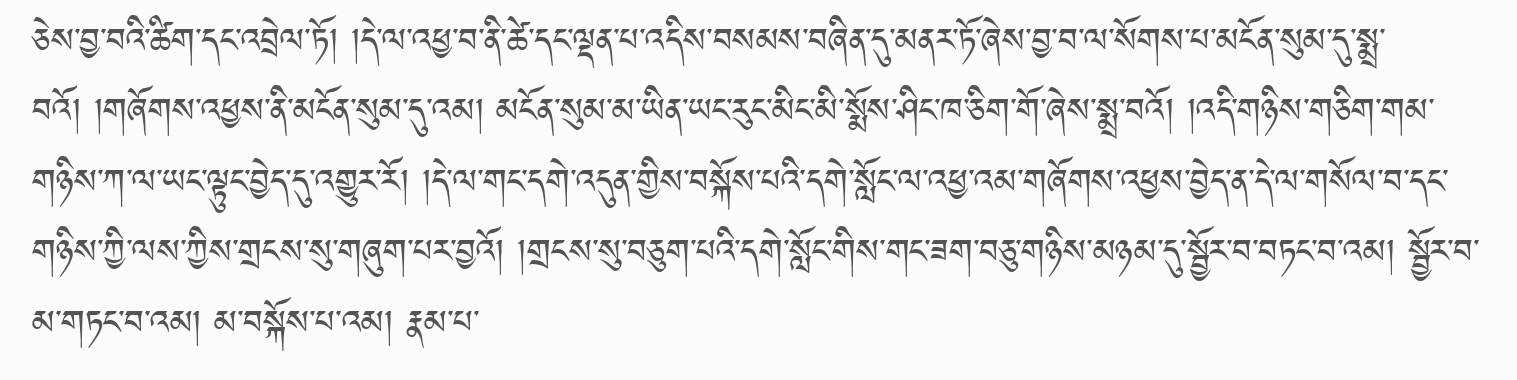ཅེས་བྱ་བའི་ཚིག་དང་འབྲེལ་ཏོ། །དེ་ལ་འཕྱ་བ་ནི་ཚེ་དང་ལྡན་པ་འདིས་བསམས་བཞིན་དུ་མནར་ཏོ་ཞེས་བྱ་བ་ལ་སོགས་པ་མངོན་སུམ་དུ་སྨྲ་བའོ། །གཞོགས་འཕྱས་ནི་མངོན་སུམ་དུ་འམ། མངོན་སུམ་མ་ཡིན་ཡང་རུང་མིང་མི་སྨོས་ཤིང་ཁ་ཅིག་གོ་ཞེས་སྨྲ་བའོ། །འདི་གཉིས་གཅིག་གམ་གཉིས་ཀ་ལ་ཡང་ལྟུང་བྱེད་དུ་འགྱུར་རོ། །དེ་ལ་གང་དགེ་འདུན་གྱིས་བསྐོས་པའི་དགེ་སློང་ལ་འཕྱ་འམ་གཞོགས་འཕྱས་བྱེད་ན་དེ་ལ་གསོལ་བ་དང་གཉིས་ཀྱི་ལས་ཀྱིས་གྲངས་སུ་གཞུག་པར་བྱའོ། །གྲངས་སུ་བཅུག་པའི་དགེ་སློང་གིས་གང་ཟག་བཅུ་གཉིས་མཉམ་དུ་སྦྱོར་བ་བཏང་བ་འམ། སྦྱོར་བ་མ་གཏང་བ་འམ། མ་བསྐོས་པ་འམ། རྣམ་པ་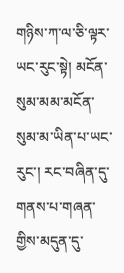གཉིས་ཀ་ལ་ཅི་ལྟར་ཡང་རུང་སྟེ། མངོན་སུམ་མམ་མངོན་སུམ་མ་ཡིན་པ་ཡང་རུང་། རང་བཞིན་དུ་གནས་པ་གཞན་གྱིས་མདུན་དུ་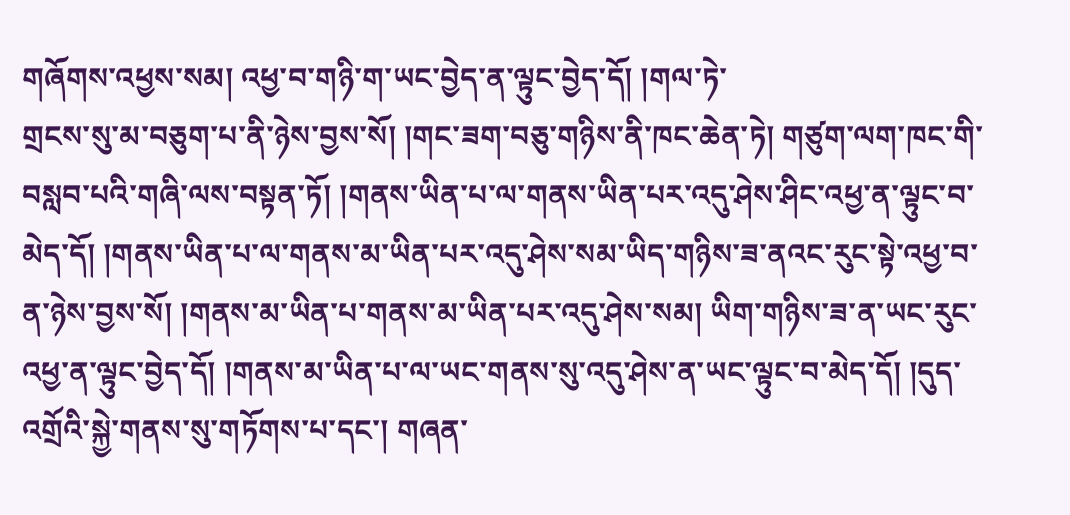གཞོགས་འཕྱས་སམ། འཕྱ་བ་གཉི་ག་ཡང་བྱེད་ན་ལྟུང་བྱེད་དོ། །གལ་ཏེ་
གྲངས་སུ་མ་བཅུག་པ་ནི་ཉེས་བྱས་སོ། །གང་ཟག་བཅུ་གཉིས་ནི་ཁང་ཆེན་ཏེ། གཙུག་ལག་ཁང་གི་བསླབ་པའི་གཞི་ལས་བསྟན་ཏོ། །གནས་ཡིན་པ་ལ་གནས་ཡིན་པར་འདུ་ཤེས་ཤིང་འཕྱ་ན་ལྟུང་བ་མེད་དོ། །གནས་ཡིན་པ་ལ་གནས་མ་ཡིན་པར་འདུ་ཤེས་སམ་ཡིད་གཉིས་ཟ་ནའང་རུང་སྟེ་འཕྱ་བ་ན་ཉེས་བྱས་སོ། །གནས་མ་ཡིན་པ་གནས་མ་ཡིན་པར་འདུ་ཤེས་སམ། ཡིག་གཉིས་ཟ་ན་ཡང་རུང་འཕྱ་ན་ལྟུང་བྱེད་དོ། །གནས་མ་ཡིན་པ་ལ་ཡང་གནས་སུ་འདུ་ཤེས་ན་ཡང་ལྟུང་བ་མེད་དོ། །དུད་འགྲོའི་སྐྱེ་གནས་སུ་གཏོགས་པ་དང་། གཞན་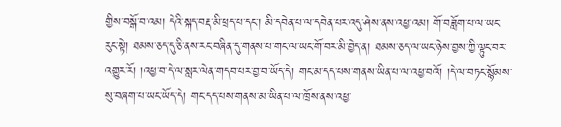གྱིས་བསྒོ་བ་འམ། དེའི་སྐད་བརྡ་མི་ཕྲད་པ་དང་། མི་དབེན་པ་ལ་དབེན་པར་འདུ་ཤེས་ནས་འཕྱ་འམ། གོ་བཟློག་པ་ལ་ཡང་རུང་སྟེ། ཐམས་ཅད་དུ་ཅི་ནས་རང་བཞིན་དུ་གནས་པ་གང་ལ་ཡང་གོ་བར་མི་བྱེད་ན། ཐམས་ཅད་ལ་ཡང་ཉེས་བྱས་ཀྱི་ལྟུང་བར་འགྱུར་རོ། །འཕྱ་བ་དེ་ལ་སླར་ལེན་གདབ་པར་བྱ་བ་ཡོད་དེ། གང་མ་དད་པས་གནས་ཡིན་པ་ལ་འཕྱ་བའོ། །དེ་ལ་བཏང་སྙོམས་སུ་བཞག་པ་ཡང་ཡོད་དེ། གང་དད་པས་གནས་མ་ཡིན་པ་ལ་ཁྲོས་ནས་འཕྱ་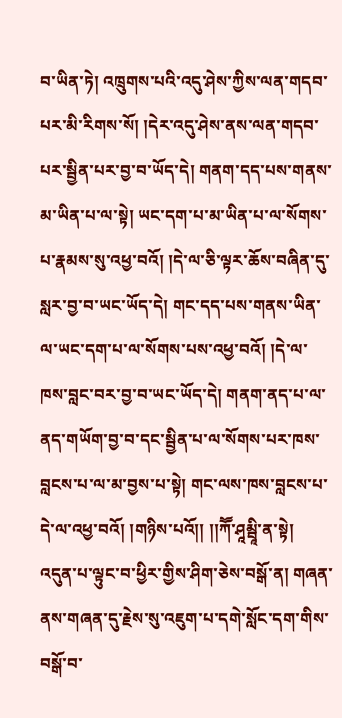བ་ཡིན་ཏེ། འཁྲུགས་པའི་འདུ་ཤེས་ཀྱིས་ལན་གདབ་པར་མི་རིགས་སོ། །དེར་འདུ་ཤེས་ནས་ལན་གདབ་པར་སྦྱིན་པར་བྱ་བ་ཡོད་དེ། གནག་དད་པས་གནས་མ་ཡིན་པ་ལ་སྟེ། ཡང་དག་པ་མ་ཡིན་པ་ལ་སོགས་པ་རྣམས་སུ་འཕྱ་བའོ། །དེ་ལ་ཅི་ལྟར་ཆོས་བཞིན་དུ་སླར་བྱ་བ་ཡང་ཡོད་དེ། གང་དད་པས་གནས་ཡིན་ལ་ཡང་དག་པ་ལ་སོགས་པས་འཕྱ་བའོ། །དེ་ལ་ཁས་བླང་བར་བྱ་བ་ཡང་ཡོད་དེ། གནག་ནད་པ་ལ་ནད་གཡོག་བྱ་བ་དང་སྦྱིན་པ་ལ་སོགས་པར་ཁས་བླངས་པ་ལ་མ་བྱས་པ་སྟེ། གང་ལས་ཁས་བླངས་པ་དེ་ལ་འཕྱ་བའོ། །གཉིས་པའོ།། །།ཀཽ་ཤཱམྦཱི་ན་སྟེ། འདུན་པ་ལྟུང་བ་ཕྱིར་གྱིས་ཤིག་ཅེས་བསྒོ་ན། གཞན་ནས་གཞན་དུ་རྗེས་སུ་འཇུག་པ་དགེ་སློང་དག་གིས་བསྒོ་བ་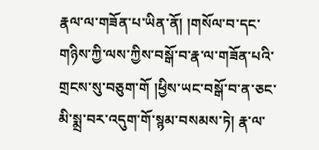རྣལ་ལ་གཟོན་པ་ཡིན་ནོ། །གསོལ་བ་དང་གཉིས་ཀྱི་ལས་ཀྱིས་བསྒོ་བ་རྣ་ལ་གཟོན་པའི་གྲངས་སུ་བཅུག་གོ །ཕྱིས་ཡང་བསྒོ་བ་ན་ཅང་མི་སྨྲ་བར་འདུག་གོ་སྙམ་བསམས་ཏེ། རྣ་ལ་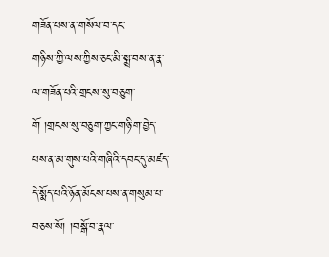གཟོན་པས་ན་གསོལ་བ་དང་
གཉིས་ཀྱི་ལས་ཀྱིས་ཅང་མི་སྨྲ་བས་ན་རྣ་ལ་གཟོན་པའི་གྲངས་སུ་བཅུག་གོ །གྲངས་སུ་བཅུག་ཀྱང་གཉི་ག་བྱེད་པས་ན་མ་གུས་པའི་གཞིའི་དབང་དུ་མཛད་དེ་སྨོད་པའི་ཉོན་མོངས་པས་ན་གསུམ་པ་བཅས་སོ། །བསྒོ་བ་རྣལ་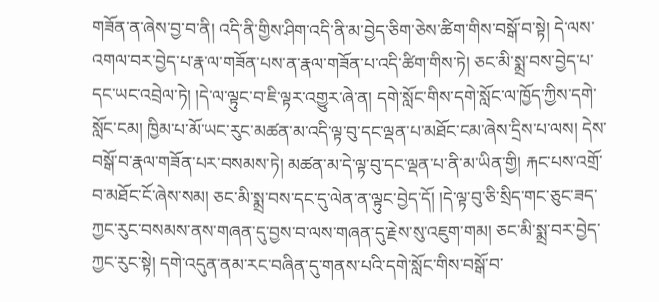གཟོན་ན་ཞེས་བྱ་བ་ནི། འདི་ནི་གྱིས་ཤིག་འདི་ནི་མ་བྱེད་ཅིག་ཅེས་ཚིག་གིས་བསྒོ་བ་སྟེ། དེ་ལས་འགལ་བར་བྱེད་པ་རྣ་ལ་གཟོན་པས་ན་རྣལ་གཟོན་པ་འདི་ཚིག་གིས་ཏེ། ཅང་མི་སྨྲ་བས་བྱེད་པ་དང་ཡང་འབྲེལ་ཏེ། །དེ་ལ་ལྟུང་བ་ཇི་ལྟར་འགྱུར་ཞེ་ན། དགེ་སློང་གིས་དགེ་སློང་ལ་ཁྱོད་ཀྱིས་དགེ་སློང་ངམ། ཁྱིམ་པ་མོ་ཡང་རུང་མཚན་མ་འདི་ལྟ་བུ་དང་ལྡན་པ་མཐོང་ངམ་ཞེས་དྲིས་པ་ལས། དེས་བསྒོ་བ་རྣལ་གཟོན་པར་བསམས་ཏེ། མཚན་མ་དེ་ལྟ་བུ་དང་ལྡན་པ་ནི་མ་ཡིན་གྱི། རྐང་པས་འགྲོ་བ་མཐོང་ངོ་ཞེས་སམ། ཅང་མི་སྨྲ་བས་དང་དུ་ལེན་ན་ལྟུང་བྱེད་དོ། །དེ་ལྟ་བུ་ཅི་སྲིད་གང་ཅུང་ཟད་ཀྱང་རུང་བསམས་ནས་གཞན་དུ་བྱས་བ་ལས་གཞན་དུ་རྗེས་སུ་འཇུག་གམ། ཅང་མི་སྨྲ་བར་བྱེད་ཀྱང་རུང་སྟེ། དགེ་འདུན་ནམ་རང་བཞིན་དུ་གནས་པའི་དགེ་སློང་གིས་བསྒོ་བ་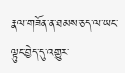རྣལ་གཟོན་ན་ཐམས་ཅད་ལ་ཡང་ལྟུང་བྱེད་དུ་འགྱུར་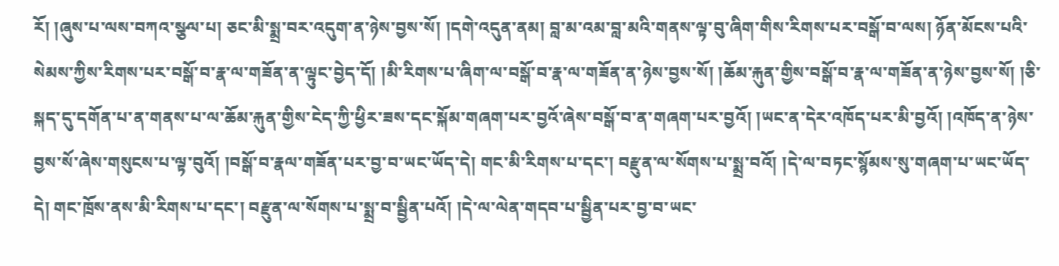རོ། །ཞུས་པ་ལས་བཀའ་སྩལ་པ། ཅང་མི་སྨྲ་བར་འདུག་ན་ཉེས་བྱས་སོ། །དགེ་འདུན་ནམ། བླ་མ་འམ་བླ་མའི་གནས་ལྟ་བུ་ཞིག་གིས་རིགས་པར་བསྒོ་བ་ལས། ཉོན་མོངས་པའི་སེམས་ཀྱིས་རིགས་པར་བསྒོ་བ་རྣ་ལ་གཟོན་ན་ལྟུང་བྱེད་དོ། །མི་རིགས་པ་ཞིག་ལ་བསྒོ་བ་རྣ་ལ་གཟོན་ན་ཉེས་བྱས་སོ། །ཆོམ་རྐུན་གྱིས་བསྒོ་བ་རྣ་ལ་གཟོན་ན་ཉེས་བྱས་སོ། །ཅི་སྐད་དུ་དགོན་པ་ན་གནས་པ་ལ་ཆོམ་རྐུན་གྱིས་ངེད་ཀྱི་ཕྱིར་ཟས་དང་སྐོམ་གཞག་པར་བྱའོ་ཞེས་བསྒོ་བ་ན་གཞག་པར་བྱའོ། །ཡང་ན་དེར་འཁོད་པར་མི་བྱའོ། །འཁོད་ན་ཉེས་བྱས་སོ་ཞེས་གསུངས་པ་ལྟ་བུའོ། །བསྒོ་བ་རྣལ་གཟོན་པར་བྱ་བ་ཡང་ཡོད་དེ། གང་མི་རིགས་པ་དང་། བརྫུན་ལ་སོགས་པ་སྨྲ་བའོ། །དེ་ལ་བཏང་སྙོམས་སུ་གཞག་པ་ཡང་ཡོད་དེ། གང་ཁྲོས་ནས་མི་རིགས་པ་དང་། བརྫུན་ལ་སོགས་པ་སྨྲ་བ་སྦྱིན་པའོ། །དེ་ལ་ལེན་གདབ་པ་སྦྱིན་པར་བྱ་བ་ཡང་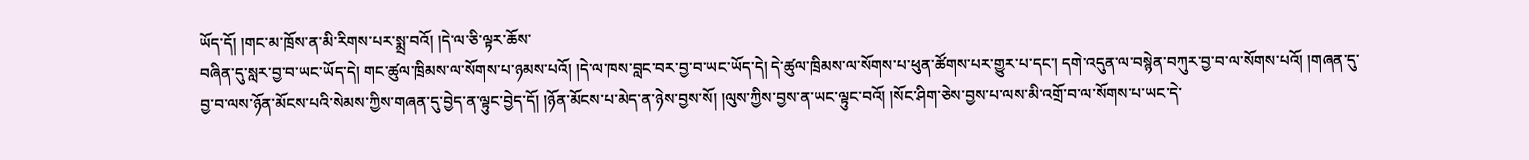ཡོད་དོ། །གང་མ་ཁྲོས་ན་མི་རིགས་པར་སྨྲ་བའོ། །དེ་ལ་ཅི་ལྟར་ཆོས་
བཞིན་དུ་སླར་བྱ་བ་ཡང་ཡོད་དེ། གང་ཚུལ་ཁྲིམས་ལ་སོགས་པ་ཉམས་པའོ། །དེ་ལ་ཁས་བླང་བར་བྱ་བ་ཡང་ཡོད་དེ། དེ་ཚུལ་ཁྲིམས་ལ་སོགས་པ་ཕུན་ཚོགས་པར་གྱུར་པ་དང་། དགེ་འདུན་ལ་བསྙེན་བཀུར་བྱ་བ་ལ་སོགས་པའོ། །གཞན་དུ་བྱ་བ་ལས་ཉོན་མོངས་པའི་སེམས་ཀྱིས་གཞན་དུ་བྱེད་ན་ལྟུང་བྱེད་དོ། །ཉོན་མོངས་པ་མེད་ན་ཉེས་བྱས་སོ། །ལུས་ཀྱིས་བྱས་ན་ཡང་ལྟུང་བའོ། །སོང་ཤིག་ཅེས་བྱས་པ་ལས་མི་འགྲོ་བ་ལ་སོགས་པ་ཡང་དེ་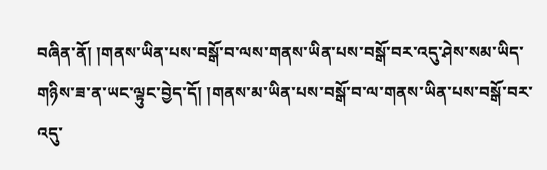བཞིན་ནོ། །གནས་ཡིན་པས་བསྒོ་བ་ལས་གནས་ཡིན་པས་བསྒོ་བར་འདུ་ཤེས་སམ་ཡིད་གཉིས་ཟ་ན་ཡང་ལྟུང་བྱེད་དོ། །གནས་མ་ཡིན་པས་བསྒོ་བ་ལ་གནས་ཡིན་པས་བསྒོ་བར་འདུ་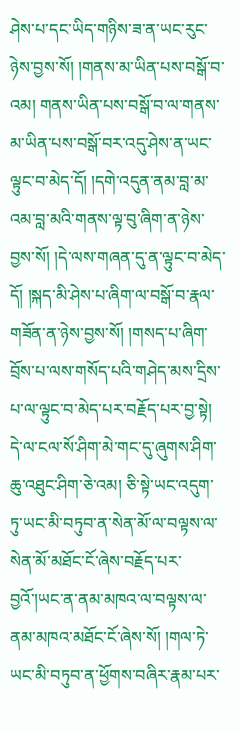ཤེས་པ་དང་ཡིད་གཉིས་ཟ་ན་ཡང་རུང་ཉེས་བྱས་སོ། །གནས་མ་ཡིན་པས་བསྒོ་བ་འམ། གནས་ཡིན་པས་བསྒོ་བ་ལ་གནས་མ་ཡིན་པས་བསྒོ་བར་འདུ་ཤེས་ན་ཡང་ལྟུང་བ་མེད་དོ། །དགེ་འདུན་ནམ་བླ་མ་འམ་བླ་མའི་གནས་ལྟ་བུ་ཞིག་ན་ཉེས་བྱས་སོ། །དེ་ལས་གཞན་དུ་ན་ལྟུང་བ་མེད་དོ། །སྐད་མི་ཤེས་པ་ཞིག་ལ་བསྒོ་བ་རྣལ་གཟོན་ན་ཉེས་བྱས་སོ། །གསད་པ་ཞིག་བྲོས་པ་ལས་གསོད་པའི་གཤེད་མས་དྲིས་པ་ལ་ལྟུང་བ་མེད་པར་བརྗོད་པར་བྱ་སྟེ། དེ་ལ་ངལ་སོ་ཤིག་མེ་གང་དུ་ཞུགས་ཤིག་ཆུ་འཐུང་ཤིག་ཅེ་འམ། ཅི་སྟེ་ཡང་འདུག་ཏུ་ཡང་མི་བཏུབ་ན་སེན་མོ་ལ་བལྟས་ལ་སེན་མོ་མཐོང་ངོ་ཞེས་བརྗོད་པར་བྱའོ་།ཡང་ན་ནམ་མཁའ་ལ་བལྟས་ལ་ནམ་མཁའ་མཐོང་ངོ་ཞེས་སོ། །གལ་ཏེ་ཡང་མི་བཏུབ་ན་ཕྱོགས་བཞིར་རྣམ་པར་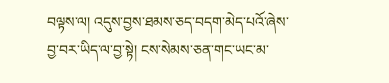བལྟས་ལ། འདུས་བྱས་ཐམས་ཅད་བདག་མེད་པའོ་ཞེས་བྱ་བར་ཡིད་ལ་བྱ་སྟེ། ངས་སེམས་ཅན་གང་ཡང་མ་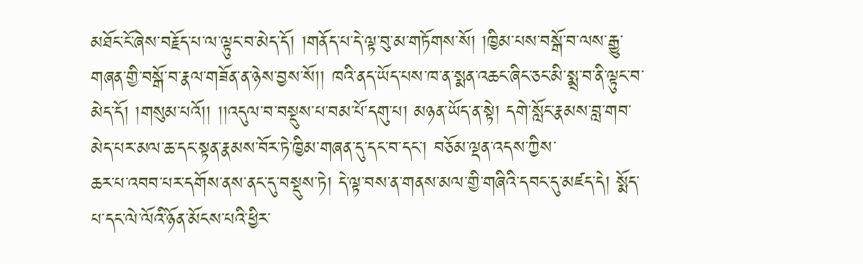མཐོང་ངོ་ཞེས་བརྗོད་པ་ལ་ལྟུང་བ་མེད་དོ། །གནོད་པ་དེ་ལྟ་བུ་མ་གཏོགས་སོ། །ཁྱིམ་པས་བསྒོ་བ་ལས་རྒྱུ་གཞན་གྱི་བསྒོ་བ་རྣལ་གཟོན་ན་ཉེས་བྱས་སོ།། ཁའི་ནད་ཡོད་པས་ཁ་ན་སྨན་འཆང་ཞིང་ཅང་མི་སྨྲ་བ་ནི་ལྟུང་བ་མེད་དོ། །གསུམ་པའོ།། །།འདུལ་བ་བསྡུས་པ་བམ་པོ་དགུ་པ། མཉན་ཡོད་ན་སྟེ། དགེ་སློང་རྣམས་བླ་གབ་མེད་པར་མལ་ཆ་དང་སྟན་རྣམས་བོར་ཏེ་ཁྱིམ་གཞན་དུ་དང་བ་དང་། བཅོམ་ལྡན་འདས་ཀྱིས་
ཆར་པ་འབབ་པར་དགོས་ནས་ནང་དུ་བསྡུས་ཏེ། དེ་ལྟ་བས་ན་གནས་མལ་གྱི་གཞིའི་དབང་དུ་མཛད་དེ། སྨོད་པ་དང་ལེ་ལོའི་ཉོན་མོངས་པའི་ཕྱིར་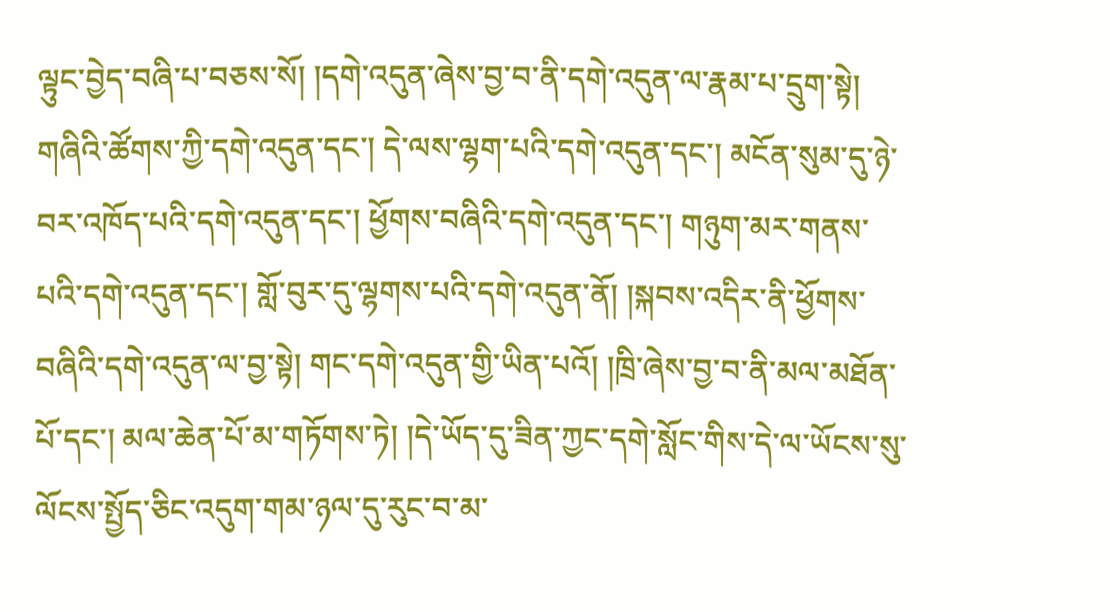ལྟུང་བྱེད་བཞི་པ་བཅས་སོ། །དགེ་འདུན་ཞེས་བྱ་བ་ནི་དགེ་འདུན་ལ་རྣམ་པ་དྲུག་སྟེ། གཞིའི་ཚོགས་ཀྱི་དགེ་འདུན་དང་། དེ་ལས་ལྷག་པའི་དགེ་འདུན་དང་། མངོན་སུམ་དུ་ཉེ་བར་འཁོད་པའི་དགེ་འདུན་དང་། ཕྱོགས་བཞིའི་དགེ་འདུན་དང་། གཉུག་མར་གནས་པའི་དགེ་འདུན་དང་། གློ་བུར་དུ་ལྷགས་པའི་དགེ་འདུན་ནོ། །སྐབས་འདིར་ནི་ཕྱོགས་བཞིའི་དགེ་འདུན་ལ་བྱ་སྟེ། གང་དགེ་འདུན་གྱི་ཡིན་པའོ། །ཁྲི་ཞེས་བྱ་བ་ནི་མལ་མཐོན་པོ་དང་། མལ་ཆེན་པོ་མ་གཏོགས་ཏེ། །དེ་ཡོད་དུ་ཟིན་ཀྱང་དགེ་སློང་གིས་དེ་ལ་ཡོངས་སུ་ལོངས་སྤྱོད་ཅིང་འདུག་གམ་ཉལ་དུ་རུང་བ་མ་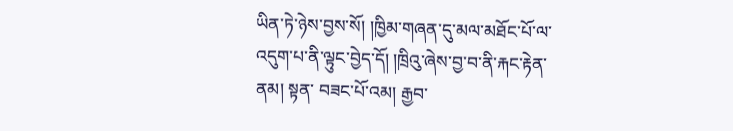ཡིན་ཏེ་ཉེས་བྱས་སོ། །ཁྱིམ་གཞན་དུ་མལ་མཐོང་པོ་ལ་འདུག་པ་ནི་ལྟུང་བྱེད་དོ། །ཁྲིའུ་ཞེས་བྱ་བ་ནི་རྐང་རྟེན་ནམ། སྟན་ བཟང་པོ་འམ། རྒྱབ་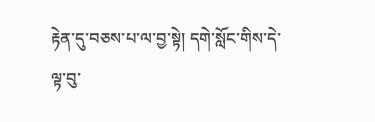རྟེན་དུ་བཅས་པ་ལ་བྱ་སྟེ། དགེ་སློང་གིས་དེ་ལྟ་བུ་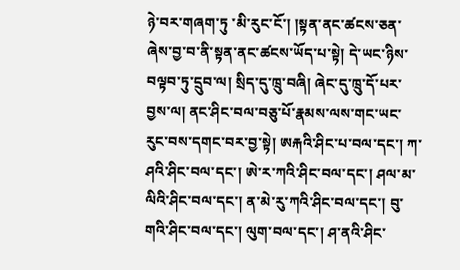ཉེ་བར་གཞག་ཏུ ་མི་རུང་ངོ་། །སྟན་ནང་ཚངས་ཅན་ཞེས་བྱ་བ་ནི་སྟན་ནང་ཚངས་ཡོད་པ་སྟེ། དེ་ཡང་ཉིས་བལྟབ་ཏུ་དྲུབ་ལ། སྲིད་དུ་ཁྲུ་བཞི། ཞེང་དུ་ཁྲུ་དོ་པར་བྱས་ལ། ནང་ཤིང་བལ་བཅུ་པོ་རྣམས་ལས་གང་ཡང་རུང་བས་དགང་བར་བྱ་སྟེ། ཨརྐའི་ཤིང་པ་བལ་དང་། ཀ་ཤའི་ཤིང་བལ་དང་། ཨེ་ར་ཀའི་ཤིང་བལ་དང་། ཤལ་མ་ལིའི་ཤིང་བལ་དང་། ན་མེ་རུ་ཀའི་ཤིང་བལ་དང་། བུ་གའི་ཤིང་བལ་དང་། ལུག་བལ་དང་། ཤ་ནའི་ཤིང་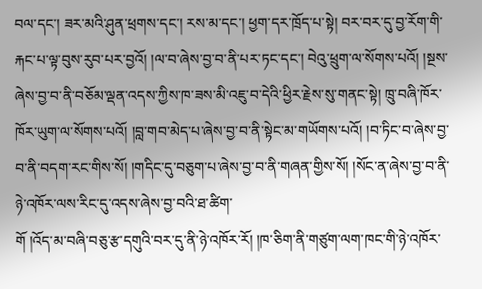བལ་དང་། ཟར་མའི་ཤུན་ཕྲགས་དང་། རས་མ་དང་། ཕྱག་དར་ཁྲོད་པ་སྟེ། བར་བར་དུ་བྱ་རོག་གི་རྐང་པ་ལྟ་བུས་རུབ་པར་བྱའོ། །ལ་བ་ཞེས་བྱ་བ་ནི་པར་ཏང་དང་། བེའུ་ཕྲུག་ལ་སོགས་པའོ། །སྔས་ཞེས་བྱ་བ་ནི་བཅོམ་ལྡན་འདས་ཀྱིས་ཁ་ཟས་མི་འཇུ་བ་དེའི་ཕྱིར་རྗེས་སུ་གནང་སྟེ། ཁྲུ་བཞི་ཁོར་ཁོར་ཡུག་ལ་སོགས་པའོ། །བླ་གབ་མེད་པ་ཞེས་བྱ་བ་ནི་སྟེང་མ་གཡོགས་པའོ། །བ་ཏིང་བ་ཞེས་བྱ་བ་ནི་བདག་རང་གིས་སོ། །གདིང་དུ་བཅུག་པ་ཞེས་བྱ་བ་ནི་གཞན་གྱིས་སོ། །སོང་ན་ཞེས་བྱ་བ་ནི་ཉེ་འཁོར་ལས་རིང་དུ་འདས་ཞེས་བྱ་བའི་ཐ་ཚིག་
གོ །འོད་མ་བཞི་བཅུ་རྩ་དགུའི་བར་དུ་ནི་ཉེ་འཁོར་རོ། །ཁ་ཅིག་ནི་གཙུག་ལག་ཁང་གི་ཉེ་འཁོར་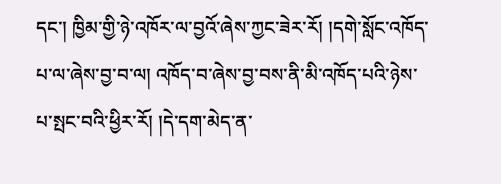དང་། ཁྱིམ་གྱི་ཉེ་འཁོར་ལ་བྱའོ་ཞེས་ཀྱང་ཟེར་རོ། །དགེ་སློང་འཁོད་པ་ལ་ཞེས་བྱ་བ་ལ། འཁོད་བ་ཞེས་བྱ་བས་ནི་མི་འཁོད་པའི་ཉེས་པ་སྤང་བའི་ཕྱིར་རོ། །དེ་དག་མེད་ན་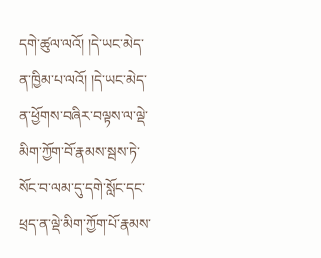དགེ་ཚུལ་ལའོ། །དེ་ཡང་མེད་ན་ཁྱིམ་པ་ལའོ། །དེ་ཡང་མེད་ན་ཕྱོགས་བཞིར་བལྟས་ལ་ལྡེ་མིག་ཀྱོག་བོ་རྣམས་སྦས་ཏེ་སོང་བ་ལམ་དུ་དགེ་སློང་དང་ཕྲད་ན་ལྡེ་མིག་ཀྱོག་པོ་རྣམས་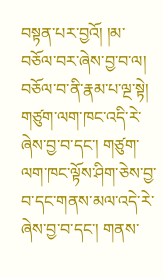བསྟན་པར་བྱའོ། །མ་བཅོལ་བར་ཞེས་བྱ་བ་ལ། བཅོལ་བ་ནི་རྣམ་པ་ལྔ་སྟེ། གཙུག་ལག་ཁང་འདི་རེ་ཞེས་བྱ་བ་དང་། གཙུག་ལག་ཁང་ལྟོས་ཤིག་ཅེས་བྱ་བ་དང་གནས་མལ་འདེ་རེ་ཞེས་བྱ་བ་དང་། གནས་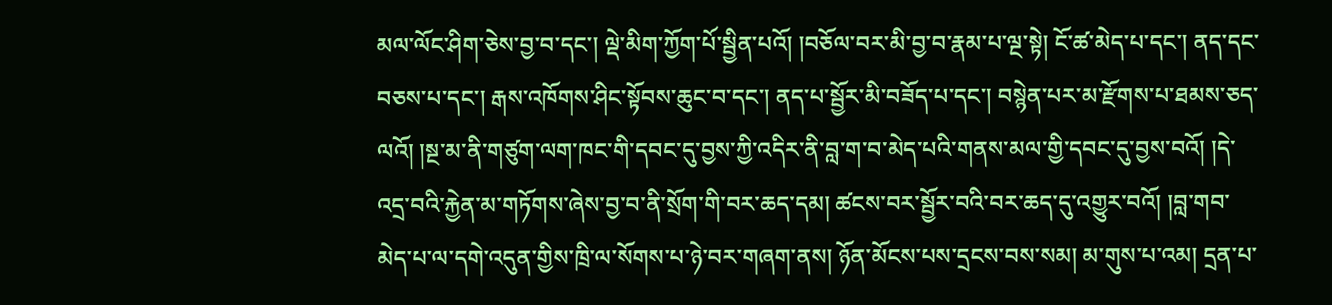མལ་ལོང་ཤིག་ཅེས་བྱ་བ་དང་། ལྡེ་མིག་ཀྱོག་པོ་སྦྱིན་པའོ། །བཅོལ་བར་མི་བྱ་བ་རྣམ་པ་ལྔ་སྟེ། ངོ་ཚ་མེད་པ་དང་། ནད་དང་བཅས་པ་དང་། རྒས་འཁོགས་ཤིང་སྟོབས་ཆུང་བ་དང་། ནད་པ་སྦྱོར་མི་བཟོད་པ་དང་། བསྙེན་པར་མ་རྫོགས་པ་ཐམས་ཅད་ལའོ། །སྔ་མ་ནི་གཙུག་ལག་ཁང་གི་དབང་དུ་བྱས་ཀྱི་འདིར་ནི་བླ་ག་བ་མེད་པའི་གནས་མལ་གྱི་དབང་དུ་བྱས་བའོ། །དེ་འདྲ་བའི་རྐྱེན་མ་གཏོགས་ཞེས་བྱ་བ་ནི་སྲོག་གི་བར་ཆད་དམ། ཚངས་བར་སྦྱོར་བའི་བར་ཆད་དུ་འགྱུར་བའོ། །བླ་གབ་མེད་པ་ལ་དགེ་འདུན་གྱིས་ཁྲི་ལ་སོགས་པ་ཉེ་བར་གཞག་ནས། ཉོན་མོངས་པས་དྲངས་བས་སམ། མ་གུས་པ་འམ། དྲན་པ་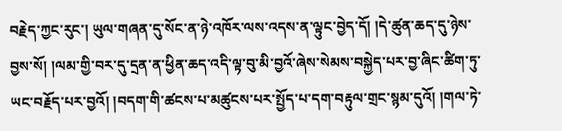བརྗེད་ཀྱང་རུང་། ཡུལ་གཞན་དུ་སོང་ན་ཉེ་འཁོར་ལས་འདས་ན་ལྟུང་བྱེད་དོ། །དེ་ཚུན་ཆད་དུ་ཉེས་བྱས་སོ། །ལམ་གྱི་བར་དུ་དྲན་ན་ཕྱིན་ཆད་འདི་ལྟ་བུ་མི་བྱའོ་ཞེས་སེམས་བསྐྱེད་པར་བྱ་ཞིང་ཚིག་ཏུ་ཡང་བརྗོད་པར་བྱའོ། །བདག་གི་ཚངས་པ་མཚུངས་པར་སྤྱོད་པ་དག་བརྟུལ་གྲང་སྙམ་དུའོ། །གལ་ཏེ་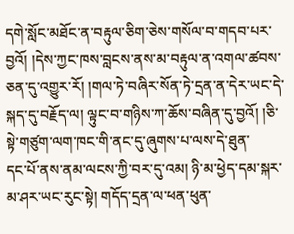དགེ་སློང་མཐོང་ན་བརྟུལ་ཅིག་ཅེས་གསོལ་བ་གདབ་པར་བྱའོ། །དེས་ཀྱང་ཁས་བླངས་ནས་མ་བརྟུལ་ན་འགལ་ཚབས་ཅན་དུ་འགྱུར་རོ། །གལ་ཏེ་བཞིར་སོན་ཏེ་དྲན་ན་དེར་ཡང་དེ་སྐད་དུ་བརྗོད་ལ། ལྟུང་བ་གཉིས་ཀ་ཆོས་བཞིན་དུ་བྱའོ། །ཅི་སྟེ་གཙུག་ལག་ཁང་གི་ནང་དུ་ཞུགས་པ་ལས་དེ་ཐུན་
དང་པོ་ནས་ནམ་ལངས་ཀྱི་བར་དུ་འམ། ཉི་མ་ཕྱེད་དམ་སྐར་མ་ཤར་ཡང་རུང་སྟེ། གདོད་དྲན་ལ་ཕན་ཕུན་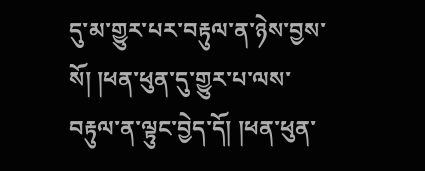དུ་མ་གྱུར་པར་བརྟུལ་ན་ཉེས་བྱས་སོ། །ཕན་ཕུན་དུ་གྱུར་པ་ལས་བརྟུལ་ན་ལྟུང་བྱེད་དོ། །ཕན་ཕུན་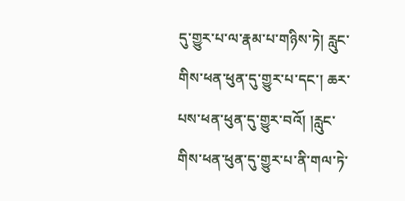དུ་གྱུར་པ་ལ་རྣམ་པ་གཉིས་ཏེ། རླུང་གིས་ཕན་ཕུན་དུ་གྱུར་པ་དང་། ཆར་པས་ཕན་ཕུན་དུ་གྱུར་བའོ། །རླུང་གིས་ཕན་ཕུན་དུ་གྱུར་པ་ནི་གལ་ཏེ་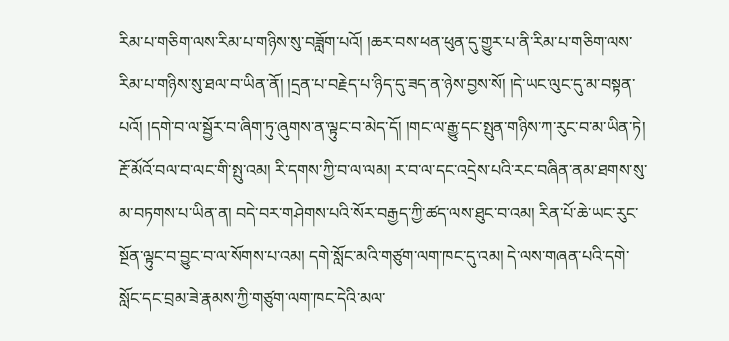རིམ་པ་གཅིག་ལས་རིམ་པ་གཉིས་སུ་བཟློག་པའོ། །ཆར་བས་ཕན་ཕུན་དུ་གྱུར་པ་ནི་རིམ་པ་གཅིག་ལས་རིམ་པ་གཉིས་སུ་ཐལ་བ་ཡིན་ནོ། །དྲན་པ་བརྗེད་པ་ཉིད་དུ་ཟད་ན་ཉེས་བྱས་སོ། །དེ་ཡང་ལུང་དུ་མ་བསྟན་པའོ། །དགེ་བ་ལ་སྦྱོར་བ་ཞིག་ཏུ་ཞུགས་ན་ལྟུང་བ་མེད་དོ། །གང་ལ་རྒྱུ་དང་སྤུན་གཉིས་ཀ་རུང་བ་མ་ཡིན་ཏེ། རྔོ་མོའོ་བལ་བ་ལང་གི་སྤུ་འམ། རི་དགས་ཀྱི་བ་ལ་ལམ། ར་བ་ལ་དང་འདྲེས་པའི་རང་བཞིན་ནམ་ཐགས་སུ་མ་བཏགས་པ་ཡིན་ན། བདེ་བར་གཤེགས་པའི་སོར་བརྒྱད་ཀྱི་ཚད་ལས་ཐུང་བ་འམ། རིན་པོ་ཆེ་ཡང་རུང་སྔོན་ལྟུང་བ་བྱུང་བ་ལ་སོགས་པ་འམ། དགེ་སློང་མའི་གཙུག་ལག་ཁང་དུ་འམ། དེ་ལས་གཞན་པའི་དགེ་སློང་དང་བྲམ་ཟེ་རྣམས་ཀྱི་གཙུག་ལག་ཁང་དེའི་མལ་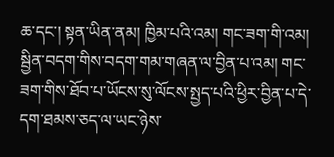ཆ་དང་། སྟན་ཡིན་ནམ། ཁྱིམ་པའི་འམ། གང་ཟག་གི་འམ། སྦྱིན་བདག་གིས་བདག་གམ་གཞན་ལ་བྱིན་པ་འམ། གང་ཟག་གིས་ཐོབ་པ་ཡོངས་སུ་ལོངས་སྤྱད་པའི་ཕྱིར་བྱིན་པ་དེ་དག་ཐམས་ཅད་ལ་ཡང་ཉེས་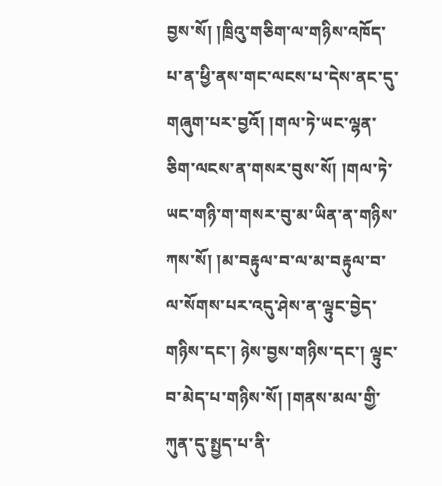བྱས་སོ། །ཁྲིའུ་གཅིག་ལ་གཉིས་འཁོད་པ་ན་ཕྱི་ནས་གང་ལངས་པ་དེས་ནང་དུ་གཞུག་པར་བྱའོ། །གལ་ཏེ་ཡང་ལྷན་ཅིག་ལངས་ན་གསར་བུས་སོ། །གལ་ཏེ་ཡང་གཉི་ག་གསར་བུ་མ་ཡིན་ན་གཉིས་ཀས་སོ། །མ་བརྟུལ་བ་ལ་མ་བརྟུལ་བ་ལ་སོགས་པར་འདུ་ཤེས་ན་ལྟུང་བྱེད་གཉིས་དང་། ཉེས་བྱས་གཉིས་དང་། ལྟུང་བ་མེད་པ་གཉིས་སོ། །གནས་མལ་གྱི་ཀུན་དུ་སྤྱད་པ་ནི་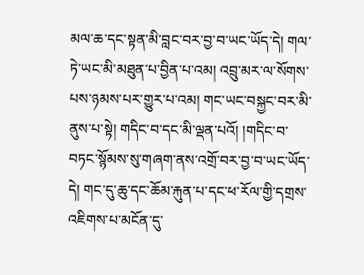མལ་ཆ་དང་སྟན་མི་བླང་བར་བྱ་བ་ཡང་ཡོད་དེ། གལ་ཏེ་ཡང་མི་མཐུན་པ་བྱིན་པ་འམ། འབྲུ་མར་ལ་སོགས་པས་ཉམས་པར་གྱུར་པ་འམ། གང་ཡང་བསྐྱང་བར་མི་ནུས་པ་སྟེ། གདིང་བ་དང་མི་ལྡན་པའོ། །གདིང་བ་བཏང་སྙོམས་སུ་གཞག་ནས་འགྲོ་བར་བྱ་བ་ཡང་ཡོད་དེ། གང་དུ་ཆུ་དང་ཆོམ་རྐུན་པ་དང་ཕ་རོལ་གྱི་དགྲས་འཇིགས་པ་མངོན་དུ་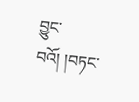བྱུང་བའོ། །བཏང་